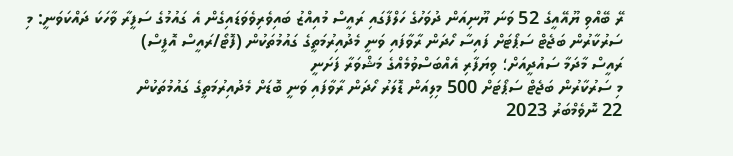ރޭ ބޭއްވި ޔޫއޭއީގެ 52 ވަނަ ޔޫނިއަން ދުވަހުގެ ހަލްފާގައި ރައީސް މުއިއްޒު ބައިވެރިވެވަޑައިގެން އެ ގައުމުގެ ސަފީރާ ވާހަކަ ދައްކަވަނީ: މި ސަރުކާރުން ބަޖެޓް ސަޕޯޓަށް ފައިސާ ހޯދަން ރާވާފައި ވަނީ މެދުއިރުމަތީގެ ގައުމުތަކުން (ފޮޓޯ/ރައީސް އޮފީސް)
ރައީސް މާދަމާ ސައުދީއަށް؛ ވިޔަފާރި އެއްބަސްވުމެއްގެ މަޝްވަރާ ފަށަނީ
މި ސަރުކާރުން ބަޖެޓް ސަޕޯޓަށް 500 މިލިއަން ޑޮލަރު ހޯދަން ރާވާފައި ވަނީ ބޮޑަށް މެދުއިރުމަތީގެ ގައުމުތަކުން
22 ނޮވެމްބަރު 2023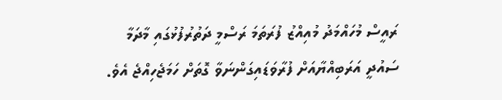ރައީސް މުހައްމަދު މުއިއްޒު ފުރަތަމަ ރަސްމީ ދަތުރުފުޅުގައި މާދަމާ ސައުދީ އަރަބިއްޔާއަށް ފުރާވަޑައިގަންނަވާ ގޮތަށް ހަމަޖެހިއްޖެ އެވެ.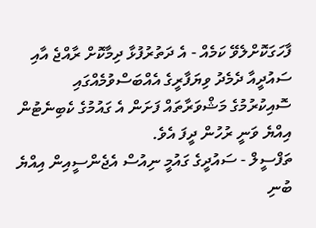ފާހަގަކޮށްލެވޭ ކަމެއް - އެ ދަތުރުފުޅާ ދިމާކޮށް ރާއްޖެ އާއި ސައުދީއާ ދެމެދު ވިޔަފާރީގެ އެއްބަސްވުމެއްގައި ސޮއިކުރުމުގެ މަޝްވަރާތައް ފަށަން އެ ގައުމުގެ ކެބިނެޓުން އިއްޔެ ވަނީ ރުހުން ދީފަ އެވެ.
ތަފްސީލް - ސައުދީގެ ގައުމީ ނިއުސް އެޖެންސީއިން އިއްޔެ ބުނި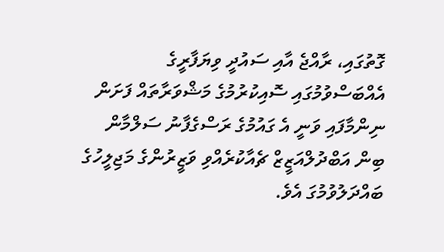ގޮތުގައި، ރާއްޖެ އާއި ސައުދީ ވިޔަފާރީގެ އެއްބަސްވުމުގައި ސޮއިކުރުމުގެ މަޝްވަރާތައް ފަށަން ނިންމާފައި ވަނީ އެ ގައުމުގެ ރަސްގެފާނު ސަލްމާން ބިން އަބްދުލްއަޒީޒް ޗެއާކުރެއްވި ވަޒީރުންގެ މަޖިލީހުގެ ބައްދަލުވުމުގަ އެވެ.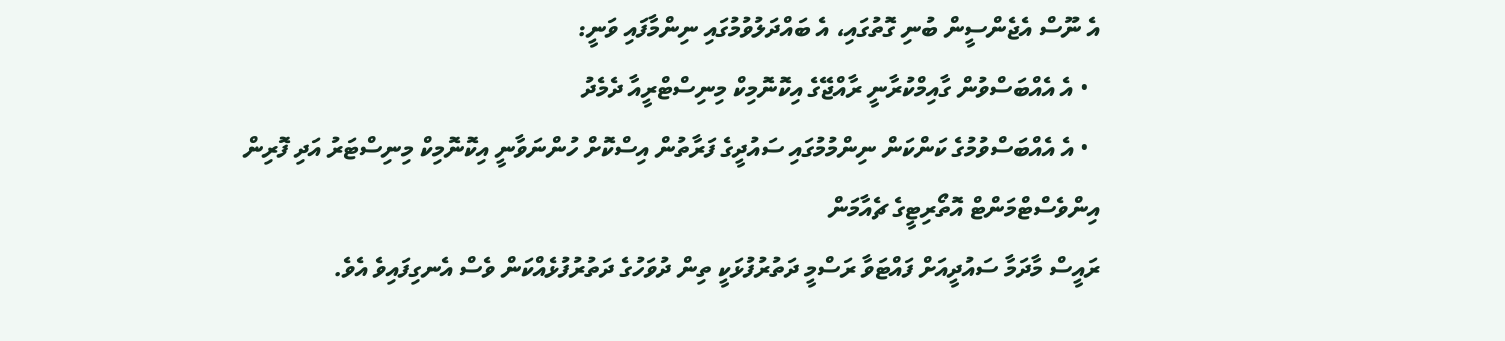އެ ނޫސް އެޖެންސީން ބުނި ގޮތުގައި، އެ ބައްދަލުވުމުގައި ނިންމާފައި ވަނީ:
  • އެ އެއްބަސްވުން ގާއިމްކުރާނީ ރާއްޖޭގެ އިކޮނޮމިކް މިނިސްޓްރީއާ ދެމެދު
  • އެ އެއްބަސްވުމުގެ ކަންކަން ނިންމުމުގައި ސައުދީގެ ފަރާތުން އިސްކޮށް ހުންނަވާނީ އިކޮނޮމިކް މިނިސްޓަރު އަދި ފޮރިން އިންވެސްޓްމަންޓް އޮތޯރިޓީގެ ޗެއާމަން
ރައީސް މާދަމާ ސައުދީއަށް ފައްޓަވާ ރަސްމީ ދަތުރުފުޅަކީ ތިން ދުވަހުގެ ދަތުރުފުޅެއްކަން ވެސް އެނގިފައިވެ އެވެ.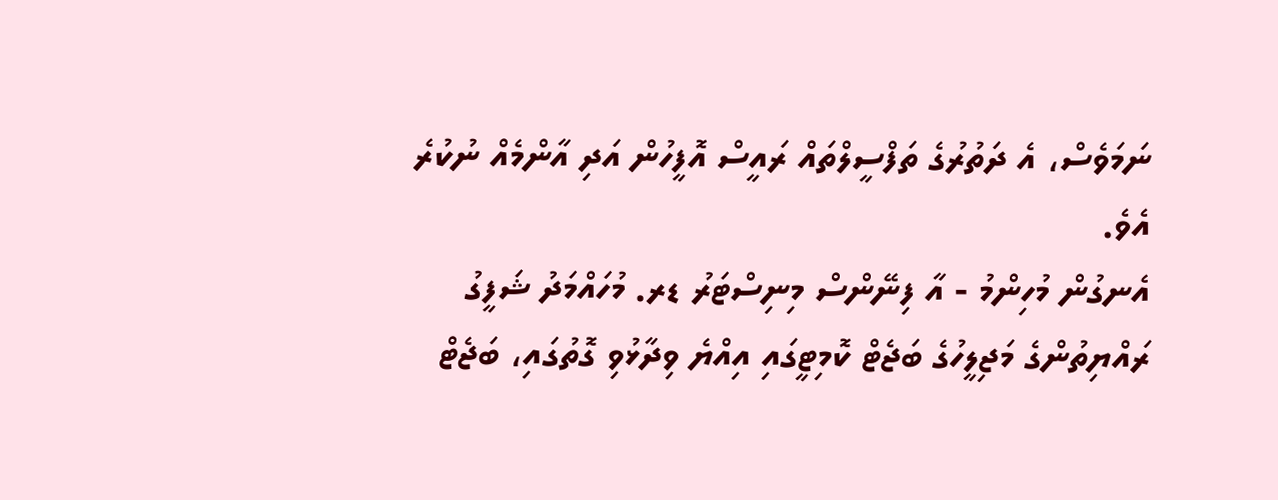ނަމަވެސް، އެ ދަތުރުގެ ތަފްސީލްތައް ރައީސް އޮފީހުން އަދި އާންމެއް ނުކުރެ އެވެ.
އެނގުން މުހިންމު - އާ ފިނޭންސް މިނިސްޓަރު ޑރ. މުހައްމަދު ޝަފީގު ރައްޔިތުންގެ މަޖިލީހުގެ ބަޖެޓް ކޮމިޓީގައި އިއްޔެ ވިދާޅުވި ގޮތުގައި، ބަޖެޓް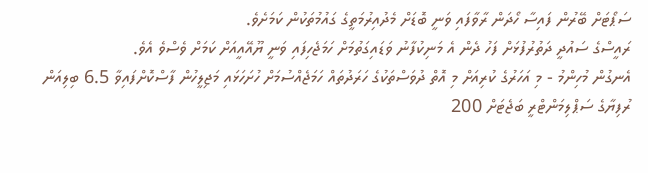ސަޕޯޓަށް ބޭރުން ފައިސާ ހޯދަން ރާވާފައި ވަނީ ބޮޑަށް މެދުއިރުމަތީގެ ގައުމުތަކުން ކަމަށެވެ.
ރައީސްގެ ސައުދީ ދަތުރުފުޅަށް ފަހު ދެން އެ މަނިކުފާނު ވަޑައިގަތުމަށް ހަމަޖެހިފައި ވަނީ ޔޫއޭއީއަށް ކަމަށް ވެސްވެ އެވެ.
އެނގުން މުހިންމު - މި އަހަރުގެ ކުރިއަށް މި އޮތް ދުވަސްތަކުގެ ހަރަދުތައް ހަމަޖެއްސުމަށް ހުށަހަޅައި މަޖިލީހުން ފާސްކޮށްފައިވާ 6.5 ބިލިއަން ރުފިޔާގެ ސަޕްލިމަންޓްރީ ބަޖެޓަށް 200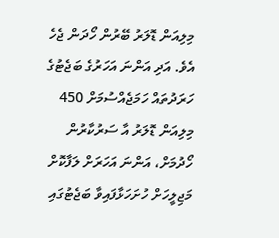މިލިއަން ޑޮލަރު ބޭރުން ހޯދަން ޖެހެ އެވެ. އަދި އަންނަ އަހަރުގެ ބަޖެޓުގެ ހަރަދުތައް ހަމަޖެއްސުމަށް 450 މިލިއަން ޑޮލަރު އާ ސަރުކާރުން ހޯދުމަށް، އަންނަ އަހަރަށް ލަފާކޮށް މަޖިލީހަށް ހުށަހަޅާފައިވާ ބަޖެޓުގައި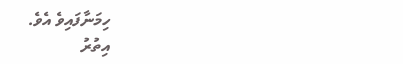ހިމަނާފައިވެ އެވެ.
އިތުރު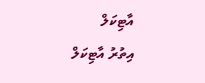އާޓިކަލް
އިތުރު އާޓިކަލް